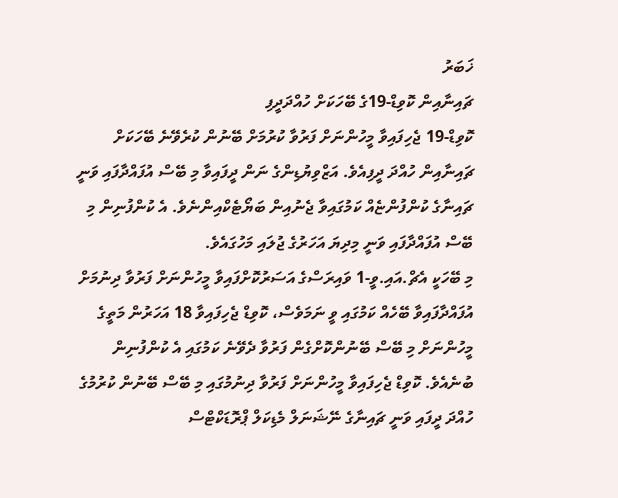ޚަބަރު
ޗައިނާއިން ކޮވިޑް-19ގެ ބޭހަކަށް ހުއްދަދީފި
ކޮވިޑް-19 ޖެހިފައިވާ މީހުންނަށް ފަރުވާ ކުރުމަށް ބޭނުން ކުރެވޭނެ ބޭހަކަށް ޗައިނާއިން ހުއްދަ ދީފިއެވެ. އަޒްވިޔުޑިންގެ ނަން ދީފައިވާ މި ބޭސް އުފައްދާފައި ވަނީ ޗައިނާގެ ކުންފުންޏެއް ކަމުގައިވާ ޖެނުއިން ބަޔޯޓެކްއިންނެވެ. އެ ކުންފުނިން މި ބޭސް އުފައްދާފައި ވަނީ މިދިޔަ އަހަރުގެ ޖުލައި މަހުގައެވެ.
މި ބޭހަކީ އެޗް.އައި.ވީ-1 ވައިރަސްގެ އަސަރުކޮށްފައިވާ މީހުންނަށް ފަރުވާ ދިނުމަށް އުފައްދާފައިވާ ބޭހެއް ކަމުގައި ވީ ނަމަވެސް، ކޮވިޑް ޖެހިފައިވާ 18 އަހަރުން މަތީގެ މީހުންނަށް މި ބޭސް ބޭނުންކޮށްގެން ފަރުވާ ދެވޭނެ ކަމުގައި އެ ކުންފުނިން ބުނެއެވެ. ކޮވިޑް ޖެހިފައިވާ މީހުންނަށް ފަރުވާ ދިނުމުގައި މި ބޭސް ބޭނުން ކުރުމުގެ ހުއްދަ ދީފައި ވަނީ ޗައިނާގެ ނޭޝަނަލް މެޑިކަލް ޕްރޮޑަކްޓްސް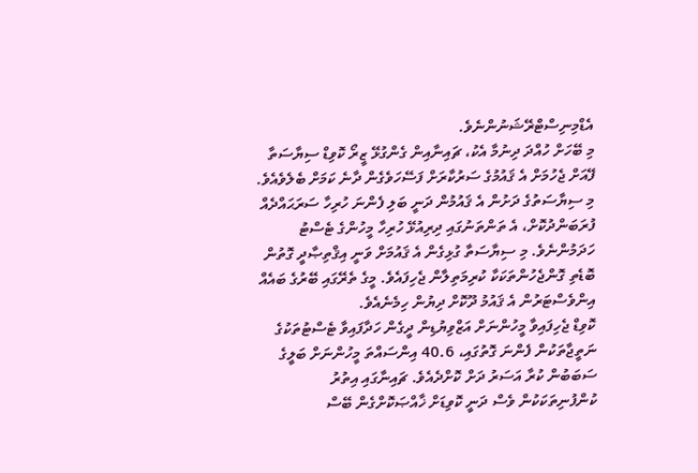އެޑްމިނިސްޓްރޭޝަނުންނެވެ.
މި ބޭހަށް ހުއްދަ ދިނުމާ އެކު، ޗައިނާއިން ގެންގުޅޭ ޒީރޯ ކޮވިޑް ސިޔާސަތާ ފޭއަށް ޖެހުމަށް އެ ޤައުމުގެ ސަރުކާރަށް ފަސޭހަވެގެން ދާނެ ކަމަށް ބެލެވެއެވެ. މި ސިޔާސަތުގެ ދަށުން އެ ޤައުމުން ދަނީ ބަލި ފެންނަ ހުރިހާ ސަރަޙައްދެއް ފުރަބަންދުކޮށް، އެ ތަންތަނުގައި ދިރިއުޅޭ ހުރިހާ މީހުންގެ ޓެސްޓު ހަދަމުންނެވެ. މި ސިޔާސަތާ ގުޅިގެން އެ ޤައުމަށް ވަނީ އިޤްތިޞާދީ ގޮތުން ބޮޑެތި ގޮންޖެހުންތަކަކާ ކުރިމަތިލާން ޖެހިފައެވެ. މީގެ ތެރޭގައި ބޭރުގެ ބައެއް އިންވެސްޓަރުން އެ ޤައުމު ދޫކޮށް ދިޔުން ހިމެނެއެވެ.
ކޮވިޑް ޖެހިފައިވާ މީހުންނަށް އަޒްވިޔުޑިން ދީގެން ހަދާފައިވާ ޓެސްޓުތަކުގެ ނަތީޖާތަކުން ފެންނަ ގޮތުގައި، 40.6 އިންސައްތަ މީހުންނަށް ބަލީގެ ސަބަބުން ކުރާ އަސަރު ދަށް ކޮށްދެއެވެ. ޗައިނާގައި އިތުރު ކުންފުނިތަކަކުން ވެސް ދަނީ ކޮވިޑަށް ޚާއްޞަކޮށްގެން ބޭސް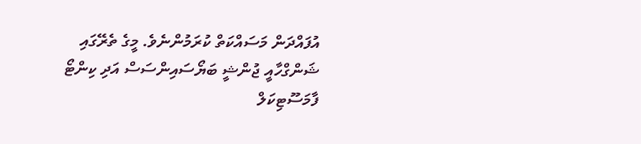އުފައްދަން މަސައްކަތް ކުރަމުންނެވެ. މީގެ ތެރޭގައި ޝަންގްހާއީ ޖުންޝީ ބަޔޯސައިންސަސް އަދި ކިންޓޯ ފާމަސޫޓިކަލް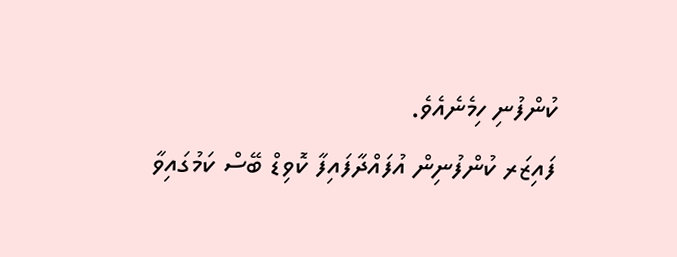ކުންފުނި ހިމެނެއެވެ.
ފައިޒަރ ކުންފުނިން އުފައްދާފައިފާ ކޮވިޑް ބޭސް ކަމުގައިވާ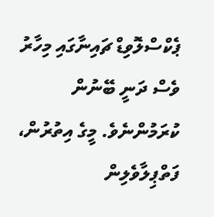ޕެކްސްލޮވިޑް ޗައިނާގައި މިހާރު ވެސް ދަނީ ބޭނުން ކުރަމުންނެވެ. މީގެ އިތުރުން، ފަތްޕިލާވެލިން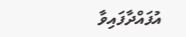އުފައްދާފައިވާ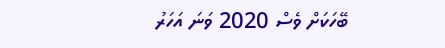ބޭހަކަށް ވެސް 2020 ވަނަ އަހަރު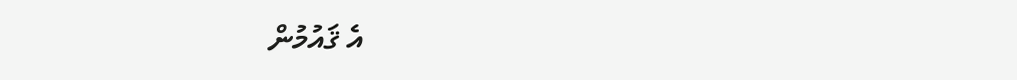އެ ޤައުމުން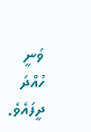ވަނީ ހުއްދަ ދީފައެވެ.